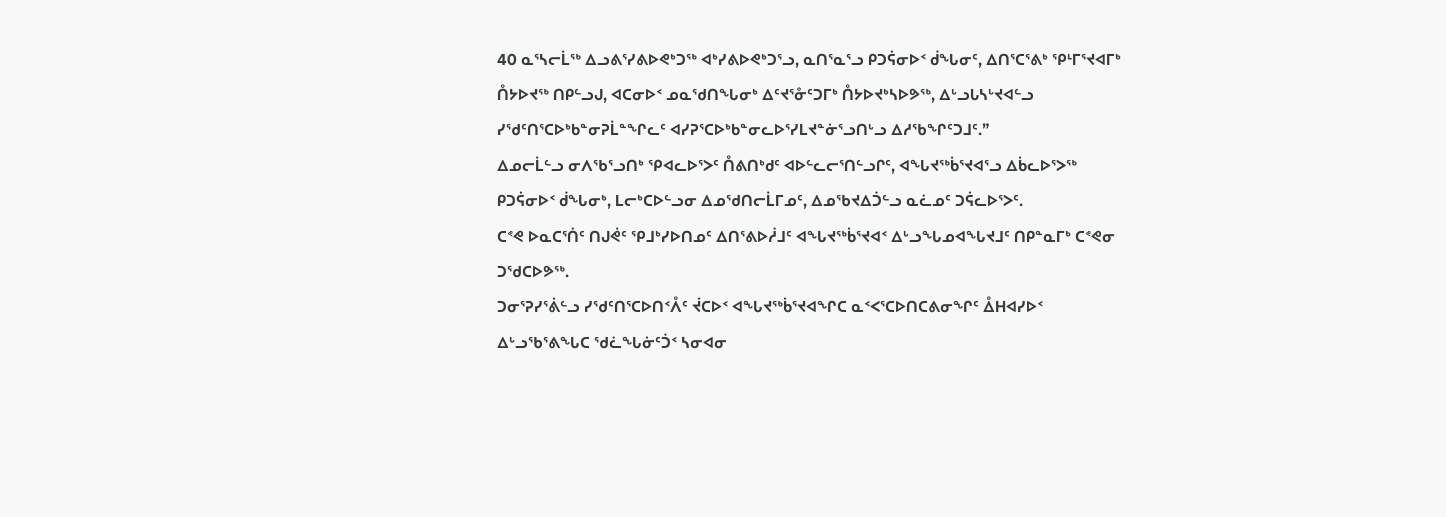40 ᓇᕐᓴᓕᒫᖅ ᐃᓗᕕᕐᓯᕕᐅᕙᒃᑐᖅ ᐊᒃᓯᕕᐅᕙᒃᑐᕐᓗ, ᓇᑎᕐᓇᕐᓗ ᑭᑐᕌᓂᐅᑉ ᑰᖓᓂᑦ, ᐃᑎᕐᑕᕐᕕᒃ ᕿᒻᒥᕐᔪᐊᒥᒃ ᑍᔭᐅᔪᖅ ᑎᑭᓪᓗᒍ, ᐊᑕᓂᐅᑉ ᓄᓇᖁᑎᖓᓂᒃ ᐃᑦᔪᕐᓁᑦᑐᒥᒃ ᑍᔭᐅᔪᒃᓴᐅᕗᖅ, ᐃᒡᓗᒐᓴᒡᔪᐊᓪᓗ ᓯᖁᑦᑎᕐᑕᐅᒃᑲᓐᓂᕈᒫᓐᖏᓚᑦ ᐊᓯᕈᕐᑕᐅᒃᑲᓐᓂᓚᐅᕐᓯᒪᔪᓐᓃᕐᓗᑎᒡᓗ ᐃᓱᖃᖏᑦᑐᒧᑦ.”
ᐃᓄᓕᒫᓪᓗ ᓂᐱᖃᕐᓗᑎᒃ ᕿᐊᓚᐅᕐᐳᑦ ᑍᕕᑎᒃᑯᑦ ᐊᐅᓪᓚᓕᕐᑎᓪᓗᒋᑦ, ᐊᖓᔪᖅᑳᕐᔪᐊᕐᓗ ᐃᑳᓚᐅᕐᐳᖅ ᑭᑐᕌᓂᐅᑉ ᑰᖓᓂᒃ, ᒪᓕᒃᑕᐅᓪᓗᓂ ᐃᓄᖁᑎᓕᒫᒥᓄᑦ, ᐃᓄᖃᔪᐃᑑᓪᓗ ᓇᓛᓄᑦ ᑐᕌᓚᐅᕐᐳᑦ.
ᑕᕝᕙ ᐅᓇᑕᕐᑏᑦ ᑎᒍᕚᑦ ᕿᒧᒃᓯᐅᑎᓄᑦ ᐃᑎᕐᕕᐅᓲᒧᑦ ᐊᖓᔪᖅᑳᕐᔪᐊᑉ ᐃᒡᓗᖓᓄᐊᖓᔪᒧᑦ ᑎᑭᓐᓇᒥᒃ ᑕᕝᕙᓂ ᑐᖁᑕᐅᕗᖅ.
ᑐᓂᕐᕈᓯᕐᕖᓪᓗ ᓯᖁᑦᑎᕐᑕᐅᑎᑉᐰᑦ ᔫᑕᐅᑉ ᐊᖓᔪᖅᑳᕐᔪᐊᖏᑕ ᓇᑉᐸᕐᑕᐅᑎᑕᕕᓂᖏᑦ ᐂᕼᐊᓯᐅᑉ ᐃᒡᓗᖃᕐᕕᖓᑕ ᖁᓛᖓᓃᑦᑑᑉ ᓴᓂᐊᓂ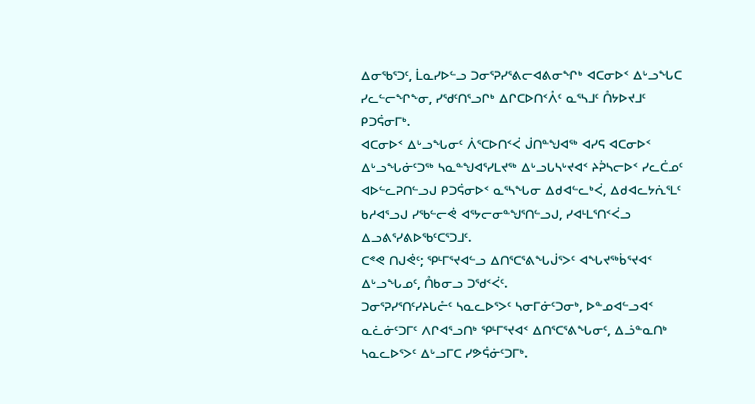ᐃᓂᖃᕐᑐᑦ, ᒫᓇᓯᐅᓪᓗ ᑐᓂᕐᕈᓯᕐᕕᓕᐊᕕᓂᖏᒃ ᐊᑕᓂᐅᑉ ᐃᒡᓗᖓᑕ ᓯᓚᓪᓕᖏᖕᓂ, ᓯᖁᑦᑎᕐᓗᒋᒃ ᐃᒋᑕᐅᑎᑉᐰᑦ ᓇᕐᓴᒧᑦ ᑍᔭᐅᔪᒧᑦ ᑭᑐᕌᓂᒥᒃ.
ᐊᑕᓂᐅᑉ ᐃᒡᓗᖓᓂᑦ ᐲᕐᑕᐅᑎᑉᐹ ᒎᑎᓐᖑᐊᖅ ᐊᓯᕋ ᐊᑕᓂᐅᑉ ᐃᒡᓗᖓᓃᑦᑐᖅ ᓴᓇᓐᖑᐊᕐᓯᒪᔪᖅ ᐃᒡᓗᒐᓴᒡᔪᐊᑉ ᔨᕉᓴᓕᐅᑉ ᓯᓚᑖᓄᑦ ᐊᐅᓪᓚᕈᑎᓪᓗᒍ ᑭᑐᕌᓂᐅᑉ ᓇᕐᓴᖓᓂ ᐃᑯᐊᓪᓚᒃᐹ, ᐃᑯᐊᓚᔭᕇᕐᒪᑦ ᑲᓱᐊᕐᓗᒍ ᓯᖃᓪᓕᕚ ᐊᕐᔭᓕᓂᓐᖑᕐᑎᓪᓗᒍ, ᓯᐊᒻᒪᕐᑎᑉᐹᓗ ᐃᓗᕕᕐᓯᕕᐅᖃᑦᑕᕐᑐᒧᑦ.
ᑕᕝᕙ ᑎᒍᕚᑦ; ᕿᒻᒥᕐᔪᐊᓪᓗ ᐃᑎᕐᑕᕐᕕᖓᒎᕐᐳᑦ ᐊᖓᔪᖅᑳᕐᔪᐊᑉ ᐃᒡᓗᖓᓄᑦ, ᑍᑲᓂᓗ ᑐᖁᑉᐹᑦ.
ᑐᓂᕐᕈᓯᕐᑎᑦᓯᔨᒐᓔᑦ ᓴᓇᓚᐅᕐᐳᑦ ᓴᓂᒥᓃᑦᑐᓂᒃ, ᐅᓐᓄᐊᓪᓗᐊᑉ ᓇᓛᓃᑦᑐᒥᑦ ᐱᒋᐊᕐᓗᑎᒃ ᕿᒻᒥᕐᔪᐊᑉ ᐃᑎᕐᑕᕐᕕᖓᓂᑦ, ᐃᓘᓐᓇᑎᒃ ᓴᓇᓚᐅᕐᐳᑦ ᐃᒡᓗᒥᑕ ᓯᕗᕌᓃᑦᑐᒥᒃ.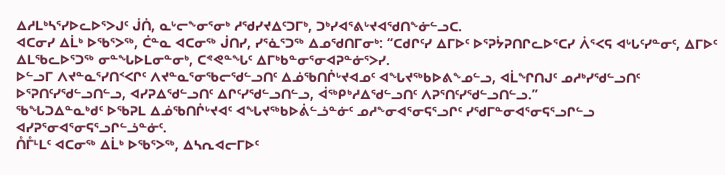ᐃᓱᒪᒃᓴᕐᓯᐅᓚᐅᕐᐳᒍᑦ ᒎᑏ, ᓇᒡᓕᖕᓂᕐᓂᒃ ᓱᖁᓯᔪᐃᑦᑐᒥᒃ, ᑐᒃᓯᐊᕐᕕᒡᔪᐊᖁᑎᖕᓃᓪᓗᑕ.
ᐊᑕᓂᓯ ᐃᒫᒃ ᐅᖃᕐᐳᖅ, ᑖᓐᓇ ᐊᑕᓂᖅ ᒎᑎᓯ, ᓯᕐᓈᕐᑐᖅ ᐃᓄᖁᑎᒥᓂᒃ: “ᑕᑯᒋᑦᓯ ᐃᒥᐅᑦ ᐅᕐᕈᔮᕈᑎᒋᓚᐅᕐᑕᓯ ᐲᕐᐸᕋ ᐊᒡᒐᑦᓯᓐᓂᑦ, ᐃᒥᐅᑦ ᐃᒪᖃᓚᐅᕐᑐᖅ ᓂᓐᖓᐅᒪᓂᓐᓂᒃ, ᑕᕝᕙᓐᖓᑦ ᐃᒥᒃᑲᓐᓂᕐᓂᐊᕈᓐᓃᕐᐳᓯ.
ᐅᓪᓗᒥ ᐱᔪᓐᓇᕐᓯᑎᑉᐸᒋᑦ ᐱᔪᓐᓇᕐᓂᖃᓕᖁᓪᓗᑎᑦ ᐃᓅᖃᑎᒌᒡᔪᐊᓄᑦ ᐊᖓᔪᖅᑲᐅᕕᖕᓄᓪᓗ, ᐊᒫᖏᑎᒍᑦ ᓄᓱᒃᓯᖁᓪᓗᑎᑦ ᐅᕐᕈᑎᑦᓯᖁᓪᓗᑎᓪᓗ, ᐊᓯᕈᐃᖁᓪᓗᑎᑦ ᐃᒋᑦᓯᖁᓪᓗᑎᓪᓗ, ᐋᖅᑭᒃᓱᐃᖁᓪᓗᑎᑦ ᐱᕈᕐᑎᑦᓯᖁᓪᓗᑎᓪᓗ.”
ᖃᖓᑐᐃᓐᓇᒃᑯᑦ ᐅᖃᕈᒪ ᐃᓅᖃᑎᒌᒡᔪᐊᑦ ᐊᖓᔪᖅᑲᐅᕖᓪᓘᓐᓃᑦ ᓄᓱᖕᓂᐊᕐᓂᕋᕐᓗᒋᑦ ᓯᖁᒥᓐᓂᐊᕐᓂᕋᕐᓗᒋᓪᓗ ᐊᓯᕈᕐᓂᐊᕐᓂᕋᕐᓗᒋᓪᓘᓐᓃᑦ.
ᑍᒤᒻᒪᑦ ᐊᑕᓂᖅ ᐃᒫᒃ ᐅᖃᕐᐳᖅ, ᐃᓴᕆᐊᓕᒥᐅᑦ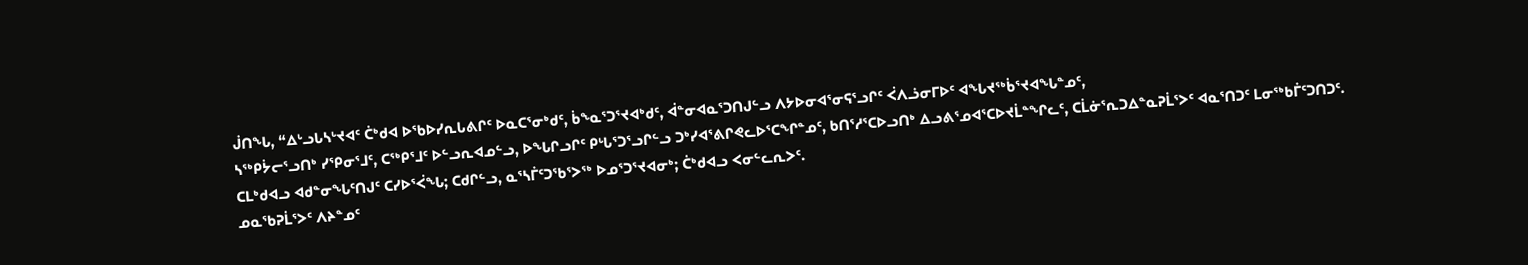ᒎᑎᖓ, “ᐃᒡᓗᒐᓴᒡᔪᐊᑦ ᑖᒃᑯᐊ ᐅᖃᐅᓯᕆᒐᕕᒋᑦ ᐅᓇᑕᕐᓂᒃᑯᑦ, ᑳᖕᓇᕐᑐᕐᔪᐊᒃᑯᑦ, ᐋᓐᓂᐊᓇᕐᑐᑎᒍᓪᓗ ᐱᔭᐅᓂᐊᕐᓂᕋᕐᓗᒋᑦ ᐹᐱᓘᓂᒥᐅᑦ ᐊᖓᔪᖅᑳᕐᔪᐊᖓᓐᓄᑦ,
ᓴᖅᑭᔮᓕᕐᓗᑎᒃ ᓯᕿᓂᕐᒧᑦ, ᑕᖅᑭᕐᒧᑦ ᐅᓪᓗᕆᐊᓄᓪᓗ, ᐅᖓᒋᓗᒋᑦ ᑭᒡᒐᕐᑐᕐᓗᒋᓪᓗ ᑐᒃᓯᐊᕐᕕᒋᕙᓚᐅᕐᑕᖏᓐᓄᑦ, ᑲᑎᕐᓱᕐᑕᐅᓗᑎᒃ ᐃᓗᕕᕐᓄᐊᕐᑕᐅᔪᒫᓐᖏᓚᑦ, ᑕᒫᓃᕐᕆᑐᐃᓐᓇᕈᒫᕐᐳᑦ ᐊᓇᕐᑎᑐᑦ ᒪᓂᖅᑲᒦᑦᑐᑎᑐᑦ.
ᑕᒪᒃᑯᐊᓗ ᐊᑯᓐᓂᖓᑦᑎᒍᑦ ᑕᓯᐅᕐᐹᖓ; ᑕᑯᒋᓪᓗ, ᓇᕐᓴᒦᑦᑐᖃᕐᐳᖅ ᐅᓄᕐᑐᕐᔪᐊᓂᒃ; ᑖᒃᑯᐊᓗ ᐸᓂᓪᓚᕆᐳᑦ.
ᓄᓇᖃᕈᒫᕐᐳᑦ ᐱᔨᓐᓄᑦ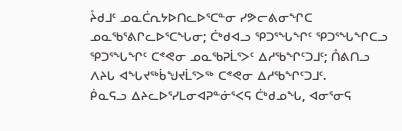ᔧᑯᒧᑦ ᓄᓇᑖᕆᔭᐅᑎᓚᐅᕐᑕᓐᓂ ᓯᕗᓕᕕᓂᖏᑕ ᓄᓇᖃᕐᕕᒋᓚᐅᕐᑕᖓᓂ; ᑖᒃᑯᐊᓗ ᕿᑐᕐᖓᖏᑦ ᕿᑐᕐᖓᖏᑕᓗ ᕿᑐᕐᖓᖏᑦ ᑕᕝᕙᓂ ᓄᓇᖃᕈᒫᕐᐳᑦ ᐃᓱᖃᖏᑦᑐᒧᑦ; ᑍᕕᑎᓗ ᐱᔨᒐ ᐊᖓᔪᖅᑳᖑᔪᒫᕐᐳᖅ ᑕᕝᕙᓂ ᐃᓱᖃᖏᑦᑐᒧᑦ.
ᑮᓇᕋᓗ ᐃᔨᓚᐅᕐᓯᒪᓂᐊᕈᓐᓃᕐᐸᕋ ᑖᒃᑯᓄᖓ, ᐊᓂᕐᓂᕋ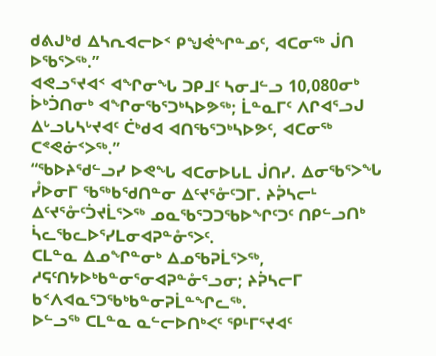ᑯᕕᒍᒃᑯ ᐃᓴᕆᐊᓕᐅᑉ ᑭᖑᕚᖏᓐᓄᑦ, ᐊᑕᓂᖅ ᒎᑎ ᐅᖃᕐᐳᖅ.”
ᐊᕙᓗᕐᔪᐊᑉ ᐊᖏᓂᖓ ᑐᑭᒧᑦ ᓴᓂᒧᓪᓗ 10,080ᓂᒃ ᐆᒃᑑᑎᓂᒃ ᐊᖏᓂᖃᕐᑐᒃᓴᐅᕗᖅ; ᒫᓐᓇᒥᑦ ᐱᒋᐊᕐᓗᒍ ᐃᒡᓗᒐᓴᒡᔪᐊᑦ ᑖᒃᑯᐊ ᐊᑎᖃᕐᑐᒃᓴᐅᕗᑦ, ᐊᑕᓂᖅ ᑕᕝᕙᓃᑉᐳᖅ.”
“ᖃᐅᔨᖁᓪᓗᓯ ᐅᕙᖓ ᐊᑕᓂᐅᒐᒪ ᒎᑎᓯ. ᐃᓂᖃᕐᐳᖓ ᓮᐅᓂᒥ ᖃᖅᑲᖁᑎᓐᓂ ᐃᑦᔪᕐᓁᑦᑐᒥ. ᔨᕉᓴᓕᒻ ᐃᑦᔪᕐᓁᑦᑑᔪᒫᕐᐳᖅ ᓄᓇᖃᕐᑐᑐᖃᐅᖏᑦᑐᑦ ᑎᑭᓪᓗᑎᒃ ᓵᓚᖃᓚᐅᕐᓯᒪᓂᐊᕈᓐᓁᕐᐳᑦ.
ᑕᒪᓐᓇ ᐃᓄᖏᓐᓂᒃ ᐃᓄᖃᕈᒫᕐᐳᖅ, ᓱᕋᑦᑎᔭᐅᒃᑲᓐᓂᕐᓂᐊᕈᓐᓁᕐᓗᓂ; ᔨᕉᓴᓕᒥ ᑲᑉᐱᐊᓇᕐᑐᖃᒃᑲᓐᓂᕈᒫᓐᖏᓚᖅ.
ᐅᓪᓗᖅ ᑕᒪᓐᓇ ᓇᓪᓕᐅᑎᒃᐸᑦ ᕿᒻᒥᕐᔪᐊᑦ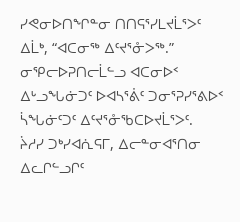ᓯᕙᓂᐅᑎᖏᓐᓂ ᑎᑎᕋᕐᓯᒪᔪᒫᕐᐳᑦ ᐃᒫᒃ, “ᐊᑕᓂᖅ ᐃᑦᔪᕐᓁᐳᖅ.” ᓂᕿᓕᐅᕈᑎᓕᒫᓪᓗ ᐊᑕᓂᐅᑉ ᐃᒡᓗᖓᓃᑐᑦ ᐅᐊᓴᕐᕖᑦ ᑐᓂᕐᕈᓯᕐᕕᐅᑉ ᓵᖓᓃᑦᑐᑦ ᐃᑦᔪᕐᓁᖃᑕᐅᔪᒫᕐᐳᑦ.
ᔩᓱᓯ ᑐᒃᓯᐊᕇᕋᒥ, ᐃᓕᓐᓂᐊᕐᑎᓂ ᐃᓚᒋᓪᓗᒋᑦ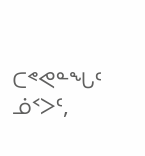ᑕᕝᕙᓐᖓᑦ ᓅᑉᐳᑦ,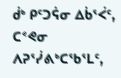ᑰᒃ ᑭᑦᑐᕌᓂ ᐃᑳᕐᐹᑦ, ᑕᕝᕙᓂ ᐱᕈᕐᓰᕕᒃᑕᖃᕐᒪᑦ,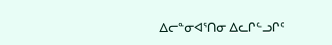ᐃᓕᓐᓂᐊᕐᑎᓂ ᐃᓚᒋᓪᓗᒋᑦ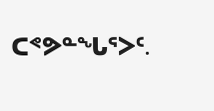ᑕᕝᕗᓐᖓᕐᐳᑦ.